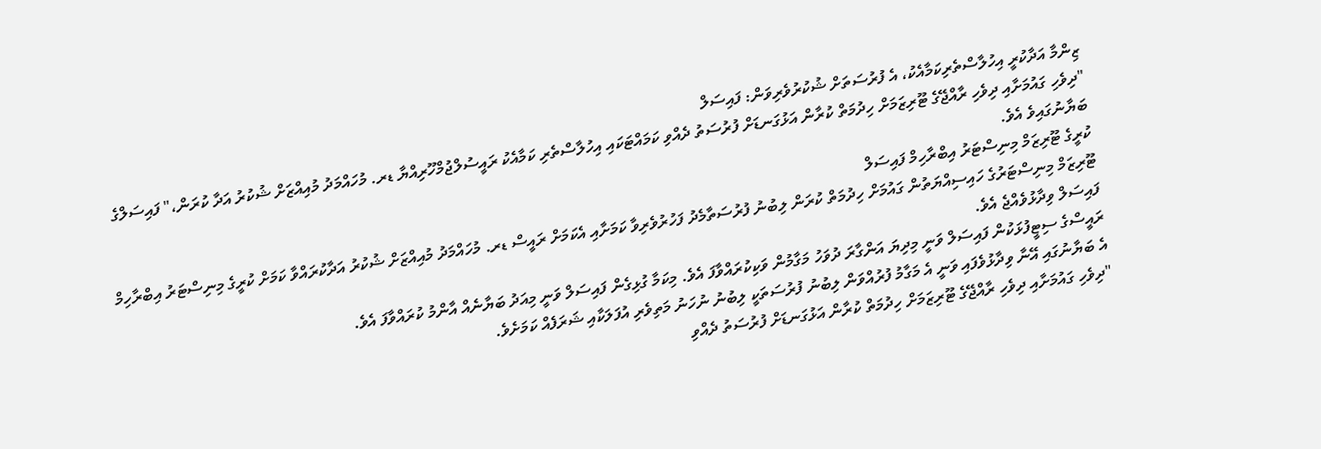ޒިންމާ އަދާކުރީ އިހުލާސްތެރިކަމާއެކު، އެ ފުރުސަތަށް ޝުކުރުވެރިވަން: ފައިސަލް
"ދިވެހި ގައުމަށާއި ދިވެހި ރާއްޖޭގެ ޓޫރިޒަމަށް ހިދުމަތް ކުރާން އަޅުގަނޑަށް ފުރުސަތު ދެއްވި ކަމައްޓަކައި އިހުލާސްތެރި ކަމާއެކު ރައީސުލްޖުމްހޫރިއްޔާ ޑރ. މުހައްމަދު މުއިއްޒަށް ޝުކުރު އަދާ ކުރަން،" ފައިސަލްގެ ބަޔާނުގައިވެ އެވެ.
ކުރީގެ ޓޫރިޒަމް މިނިސްޓަރު އިބްރާހިމް ފައިސަލް
ޓޫރިޒަމް މިނިސްޓަރުގެ ހައިސިއްޔަތުން ގައުމަށް ހިދުމަތް ކުރަން ލިބުނު ފުރުސަތާމެދު ފަހުރުވެރިވާ ކަމަށާއި އެކަމަށް ރައީސް ޑރ. މުހައްމަދު މުއިއްޒަށް ޝުކުރު އަދާކުރައްވާ ކަމަށް ކުރީގެ މިނިސްޓަރު އިބްރާހިމް ފައިސަލް ވިދާޅުވެއްޖެ އެވެ.
ރައީސްގެ ސިޓީފުޅަކުން ފައިސަލް ވަނީ މިދިޔަ އަންގާރަ ދުވަހު މަގާމުން ވަކިކުރައްވާފަ އެވެ. މިކަމާ ގުޅިގެން ފައިސަލް ވަނީ މިއަދު ބަޔާނެއް އާންމު ކުރައްވާފަ އެވެ.
އެ ބަޔާނުގައި އޭނާ ވިދާޅުވެފައި ވަނީ އެ މަގާމު ފުރުއްވަން ލިބުނު ފުރުސަތަކީ ލިބުނު ނުހަނު މަތިވެރި އުފަލަކާއި ޝަރަފެއް ކަމަށެވެ.
"ދިވެހި ގައުމަށާއި ދިވެހި ރާއްޖޭގެ ޓޫރިޒަމަށް ހިދުމަތް ކުރާން އަޅުގަނޑަށް ފުރުސަތު ދެއްވި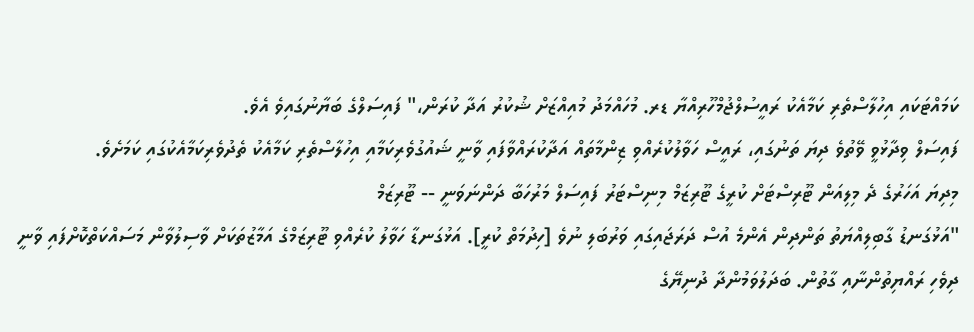ކަމައްޓަކައި އިހުލާސްތެރި ކަމާއެކު ރައީސުލްޖުމްހޫރިއްޔާ ޑރ. މުހައްމަދު މުއިއްޒަށް ޝުކުރު އަދާ ކުރަން،" ފައިސަލްގެ ބަޔާނުގައިވެ އެވެ.
ފައިސަލް ވިދާޅުވީ ވޭތުވެ ދިޔަ ތަނުގައި، ރައީސް ހަވާލުކުރެއްވި ޒިންމާތައް އަދާކުރައްވާފައި ވާނީ ޝައުގުވެރިކަމާއި އިހުލާސްތެރި ކަމާއެކު ތެދުވެރިކަމާއެކުގައި ކަމަށެވެ.
މިދިޔަ އަހަރުގެ ދެ މިލިއަން ޓޫރިސްޓަށް ކުރީގެ ޓޫރިޒަމް މިނިސްޓަރު ފައިސަލް މަރުހަބާ ދަންނަވަނީ -- ޓޫރިޒަމް
"އަޅުގަނޑު ގާބިލިއްޔަތު ތަންދިން އެންމެ އުސް ދަރަޖައިގައި ވަރުބަލި ނުވެ [ހިދުމަތް ކުރީ]. އަޅުގަނޑާ ހަވާލު ކުރެއްވި ޓޫރިޒަމްގެ އަމާޒުތަކަށް ވާސިލުވާން މަސައްކަތްކޮށްފައި ވާނީ ދިވެހި ރައްޔިތުންނާއި ގާތުން. ބަދަލުވަމުންދާ ދުނިޔޭގެ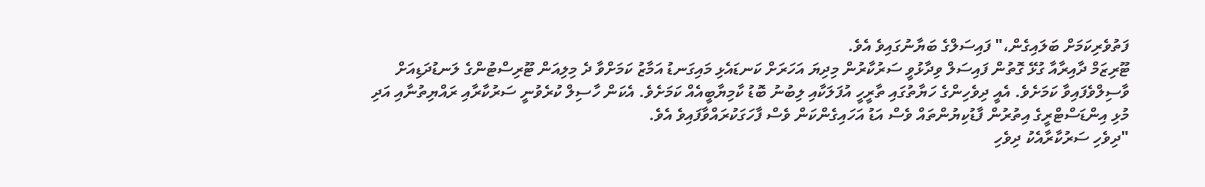ފަތުވެރިކަމަށް ބަލައިގެން،" ފައިސަލްގެ ބަޔާނުގައިވެ އެވެ.
ޓޫރިޒަމް ދާއިރާއާ ގުޅޭ ގޮތުން ފައިސަލް ވިދާޅުވީ ސަރުކާރުން މިދިޔަ އަހަރަށް ކަނޑައެޅި މައިގަނޑު އަމާޒު ކަމަށްވާ ދެ މިލިއަން ޓޫރިސްޓުންގެ ލަނޑުދަޑިއަށް ވާސިލްވެފައިވާ ކަމަށެވެ. އެއީ ދިވެހިންގެ ހަޔާތުގައި ތާރީހީ އުފަލަކާއި ލިބުނު ބޮޑު ކާމިޔާބީއެއް ކަމަށެވެ. އެކަން ހާސިލް ކުރެވުނީ ސަރުކާރާއި ރައްޔިތުނާއި އަދި މުޅި އިންޑަސްޓްރީގެ އިތުރުން ފާޑުކިޔުންތައް ވެސް އަޑު އަހައިގެންކަން ވެސް ފާހަގަކުރައްވާފައިވެ އެވެ.
"ދިވެހި ސަރުކާރާއެކު ދިވެހި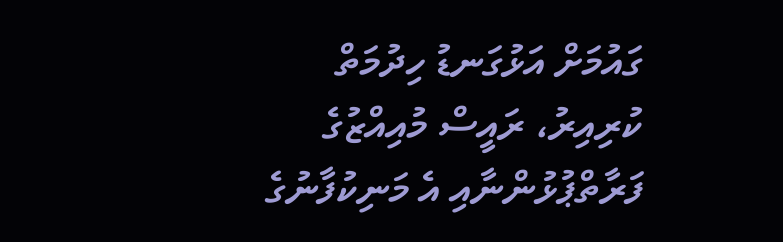ގައުމަށް އަޅުގަނޑު ހިދުމަތް ކުރިއިރު، ރައީސް މުއިއްޒުގެ ފަރާތްޕުޅުންނާއި އެ މަނިކުފާނުގެ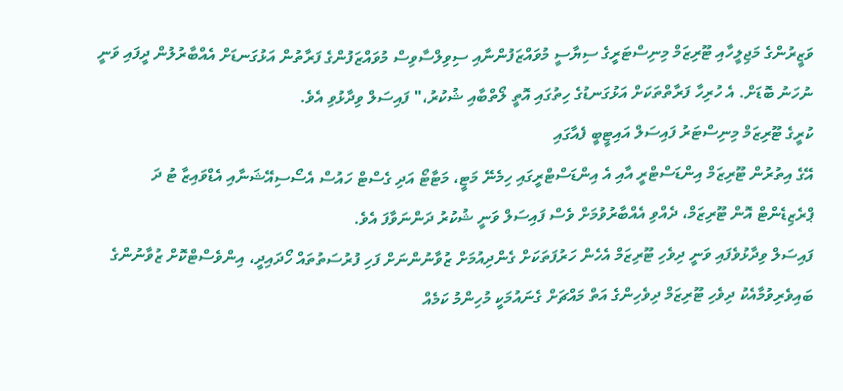ވަޒީރުންގެ މަޖިލީހާއި ޓޫރިޒަމް މިނިސްޓަރީގެ ސިޔާސީ މުވައްޒަފުންނާއި ސިވިލްސާވިސް މުވައްޒަފުންގެ ފަރާތުން އަޅުގަނޑަށް އެއްބާރުލުން ދީފައި ވަނީ ނުހަނު ބޮޑަށް. އެ ހުރިހާ ފަރާތްތަކަށް އަޅުގަނޑުގެ ހިތުގައި އޮތީ ލޯތްބާއި ޝުކުރު،" ފައިސަލް ވިދާޅުވި އެވެ.
ކުރީގެ ޓޫރިޒަމް މިނިސްޓަރު ފައިސަލް އައިޓީބީ ފެއާގައި
އޭގެ އިތުރުން ޓޫރިޒަމް އިންޑަސްޓްރީ އާއި އެ އިންޑަސްޓްރީގައި ހިމެނޭ މަޓީ، މަޓާޓޯ އަދި ގެސްޓް ހައުސް އެސޯސިއޭޝަނާއި އެޑްވައިޒާ ޓު ދަ ޕްރެޒިޑެންޓް އޮން ޓޫރިޒަމް، ދެއްވި އެއްބާރުވުމަށް ވެސް ފައިސަލް ވަނީ ޝުކުރު ދަންނަވާފަ އެވެ.
ފައިސަލް ވިދާޅުވެފައި ވަނީ ދިވެހި ޓޫރިޒަމް އެހެން ހަރުފަތަކަށް ގެންދިއުމަށް ޒުވާނުންނަށް ފަހި ފުރުސަތުތައް ހޯދައިދީ، އިންވެސްޓްކޮށް ޒުވާނުންގެ ބައިވެރިވުމާއެކު ދިވެހި ޓޫރިޒަމް ދިވެހިންގެ އަތް މައްޗަށް ގެނައުމަކީ މުހިންމު ކަމެއް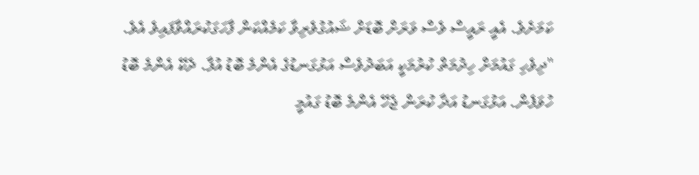ކަމަށެވެ. އެއީ ރައީސް ވެސް ވަރަށް ބޮޑަށް ޝައުގުވެރިވާ ކަމެއްކަން ފާހަގަކުރައްވާފައިވެ އެވެ.
"ދިވެހި ގައުމަށް ހިދުމަތް ކުރުމަކީ އަބަދުވެސް އަޅުގަނޑުގެ އެންމެ ބޮޑު އުފާ. ދެކޭ އެންމެ ބޮޑު ހުވަފެން. އަޅުގަނޑު އަދާ ކުރަން ޖެހޭ އެންމެ ބޮޑު ގައުމީ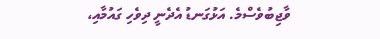ވާޖިބުވެސްމެ. އަޅުގަނޑު އެދެނީ ދިވެހި ގައުމާއި،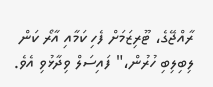ރާއްޖޭގެ، ޓޫރިޒަމަށް ފެހި ކަމާއި އާރޯ ކަން ލިބިލިބި ހުރުން،" ފައިސަލް ވިދާޅުވި އެވެ.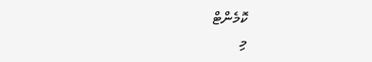ކޮމެންޓް
މި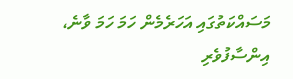މަސައްކަތުގައި އަހަރެމެން ހަމަ ހަމަ ވާނެ، އިންސާފުވެރި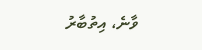ވާނެ، އިތުބާރު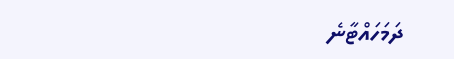ދަމަހައްޓާނެ